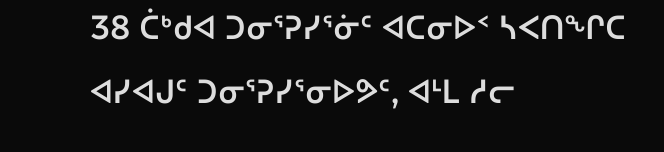38 ᑖᒃᑯᐊ ᑐᓂᕐᕈᓯᕐᓃᑦ ᐊᑕᓂᐅᑉ ᓴᐸᑎᖏᑕ ᐊᓯᐊᒍᑦ ᑐᓂᕐᕈᓯᕐᓂᐅᕗᑦ, ᐊᒻᒪ ᓱᓕ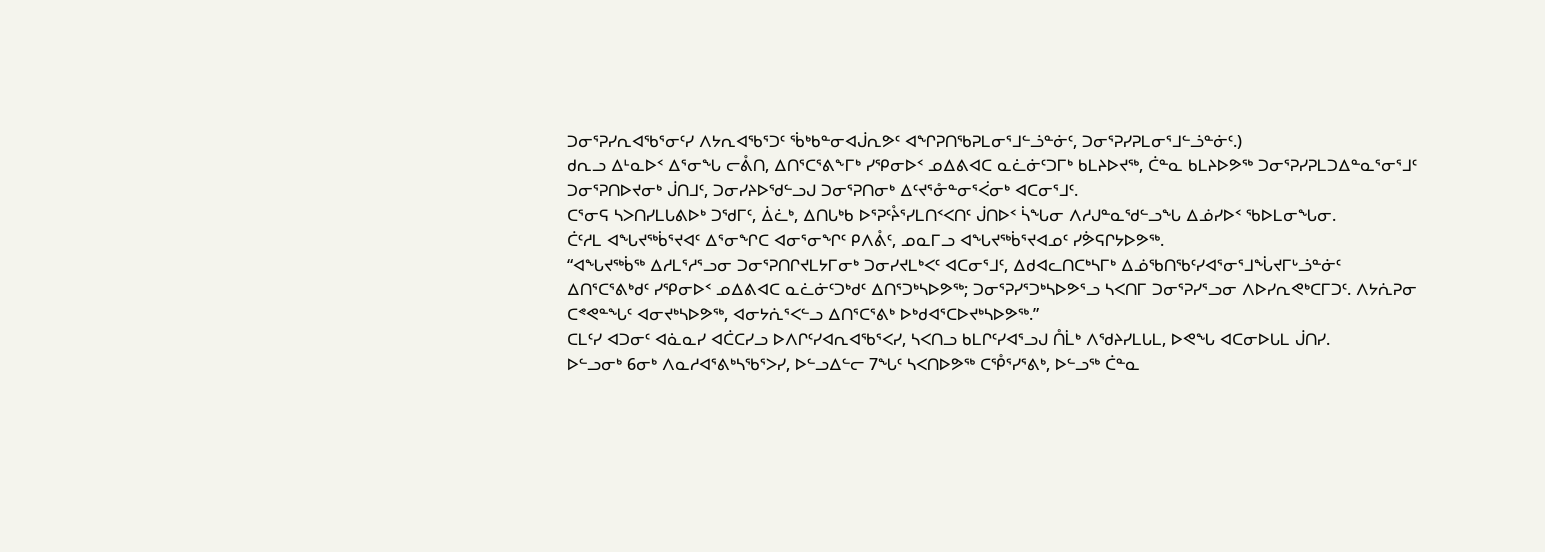ᑐᓂᕐᕈᓯᕆᐊᖃᕐᓂᑦᓯ ᐱᔭᕆᐊᖃᕐᑐᑦ ᖄᒃᑲᓐᓂᐊᒎᕆᕗᑦ ᐊᖏᕈᑎᖃᕈᒪᓂᕐᒧᓪᓘᓐᓃᑦ, ᑐᓂᕐᕈᓯᕈᒪᓂᕐᒧᓪᓘᓐᓃᑦ.)
ᑯᕆᓗ ᐃᒻᓇᐅᑉ ᐃᕐᓂᖓ ᓕᕔᑎ, ᐃᑎᕐᑕᕐᕕᖕᒥᒃ ᓯᕿᓂᐅᑉ ᓄᐃᕕᐊᑕ ᓇᓛᓃᑦᑐᒥᒃ ᑲᒪᔨᐅᔪᖅ, ᑖᓐᓇ ᑲᒪᔨᐅᕗᖅ ᑐᓂᕐᕈᓯᕈᒪᑐᐃᓐᓇᕐᓂᕐᒧᑦ ᑐᓂᕐᕈᑎᐅᔪᓂᒃ ᒎᑎᒧᑦ, ᑐᓂᓯᔨᐅᖁᓪᓗᒍ ᑐᓂᕐᕈᑎᓂᒃ ᐃᑦᔪᕐᓁᓐᓂᕐᐹᓂᒃ ᐊᑕᓂᕐᒧᑦ.
ᑕᕐᓂᕋ ᓴᐳᑎᓯᒪᒐᕕᐅᒃ ᑐᖁᒥᑦ, ᐄᓛᒃ, ᐃᑎᒐᒃᑲ ᐅᕐᕈᑦᔧᕐᓯᒪᑎᑉᐸᑎᑦ ᒎᑎᐅᑉ ᓵᖓᓂ ᐱᓱᒍᓐᓇᖁᓪᓗᖓ ᐃᓅᓯᐅᑉ ᖃᐅᒪᓂᖓᓂ.
ᑖᑦᓱᒪ ᐊᖓᔪᖅᑳᕐᔪᐊᑦ ᐃᕐᓂᖏᑕ ᐊᓂᕐᓂᖏᑦ ᑭᐱᕔᑦ, ᓄᓇᒥᓗ ᐊᖓᔪᖅᑳᕐᔪᐊᓄᑦ ᓯᕘᕋᒋᔭᐅᕗᖅ.
“ᐊᖓᔪᖅᑳᖅ ᐃᓱᒪᕐᓱᕐᓗᓂ ᑐᓂᕐᕈᑎᒋᔪᒪᔭᒥᓂᒃ ᑐᓂᓯᔪᒪᒃᐸᑦ ᐊᑕᓂᕐᒧᑦ, ᐃᑯᐊᓚᑎᑕᒃᓴᒥᒃ ᐃᓅᖃᑎᖃᑦᓯᐊᕐᓂᕐᒧᖔᔪᒥᒡᓘᓐᓃᑦ ᐃᑎᕐᑕᕐᕕᒃᑯᑦ ᓯᕿᓂᐅᑉ ᓄᐃᕕᐊᑕ ᓇᓛᓃᑦᑐᒃᑯᑦ ᐃᑎᕐᑐᒃᓴᐅᕗᖅ; ᑐᓂᕐᕈᓯᕐᑐᒃᓴᐅᕗᕐᓗ ᓴᐸᑎᒥ ᑐᓂᕐᕈᓯᕐᓗᓂ ᐱᐅᓯᕆᕙᒃᑕᒥᑐᑦ. ᐱᔭᕇᕈᓂ ᑕᕝᕙᓐᖓᑦ ᐊᓂᔪᒃᓴᐅᕗᖅ, ᐊᓂᔭᕇᕐᐸᓪᓗ ᐃᑎᕐᑕᕐᕕᒃ ᐅᒃᑯᐊᕐᑕᐅᔪᒃᓴᐅᕗᖅ.”
ᑕᒪᑦᓯ ᐊᑐᓂᑦ ᐊᓈᓇᓯ ᐊᑖᑕᓯᓗ ᐅᐱᒋᑦᓯᐊᕆᐊᖃᕐᐸᓯ, ᓴᐸᑎᓗ ᑲᒪᒋᑦᓯᐊᕐᓗᒍ ᑍᒫᒃ ᐱᖁᔨᓯᒪᒐᒪ, ᐅᕙᖓ ᐊᑕᓂᐅᒐᒪ ᒎᑎᓯ.
ᐅᓪᓗᓂᒃ 6ᓂᒃ ᐱᓇᓱᐊᕐᕕᒃᓴᖃᕐᐳᓯ, ᐅᓪᓗᐃᓪᓕ 7ᖓᑦ ᓴᐸᑎᐅᕗᖅ ᑕᕾᕐᓯᕐᕕᒃ, ᐅᓪᓗᖅ ᑖᓐᓇ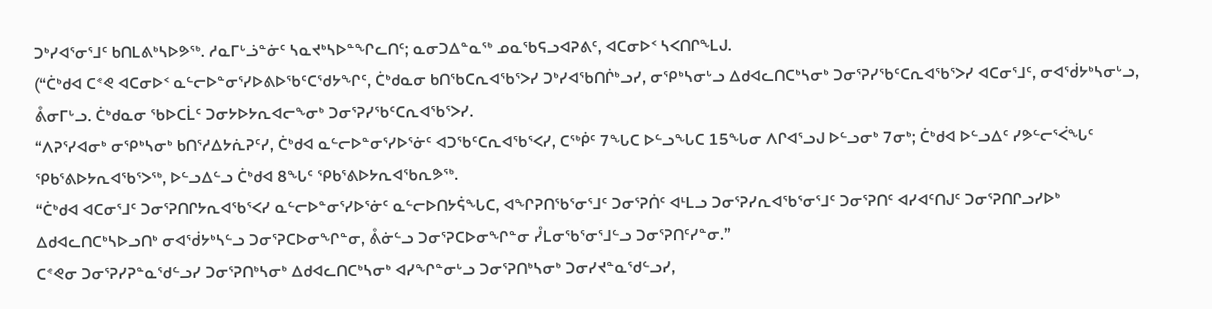ᑐᒃᓯᐊᕐᓂᕐᒧᑦ ᑲᑎᒪᕕᒃᓴᐅᕗᖅ. ᓱᓇᒥᒡᓘᓐᓃᑦ ᓴᓇᔪᒃᓴᐅᓐᖏᓚᑎᑦ; ᓇᓂᑐᐃᓐᓇᖅ ᓄᓇᖃᕋᓗᐊᕈᕕᑦ, ᐊᑕᓂᐅᑉ ᓴᐸᑎᒋᖕᒪᒍ.
(“ᑖᒃᑯᐊ ᑕᕝᕙ ᐊᑕᓂᐅᑉ ᓇᓪᓕᐅᓐᓂᕐᓯᐅᕕᐅᖃᑦᑕᖁᔭᖏᑦ, ᑖᒃᑯᓇᓂ ᑲᑎᖃᑕᕆᐊᖃᕐᐳᓯ ᑐᒃᓯᐊᖃᑎᒌᒃᓗᓯ, ᓂᕿᒃᓴᓂᒡᓗ ᐃᑯᐊᓚᑎᑕᒃᓴᓂᒃ ᑐᓂᕐᕈᓯᖃᑦᑕᕆᐊᖃᕐᐳᓯ ᐊᑕᓂᕐᒧᑦ, ᓂᐊᖂᔭᒃᓴᓂᒡᓗ, ᕔᓂᒥᒡᓗ. ᑖᒃᑯᓇᓂ ᖃᐅᑕᒫᑦ ᑐᓂᔭᐅᔭᕆᐊᓕᖕᓂᒃ ᑐᓂᕐᕈᓯᖃᑦᑕᕆᐊᖃᕐᐳᓯ.
“ᐱᕈᕐᓯᐊᓂᒃ ᓂᕿᒃᓴᓂᒃ ᑲᑎᕐᓱᐃᔭᕇᕈᑦᓯ, ᑖᒃᑯᐊ ᓇᓪᓕᐅᓐᓂᕐᓯᐅᕐᓃᑦ ᐊᑐᖃᑦᑕᕆᐊᖃᕐᐸᓯ, ᑕᖅᑮᑦ 7ᖓᑕ ᐅᓪᓗᖓᑕ 15ᖓᓂ ᐱᒋᐊᕐᓗᒍ ᐅᓪᓗᓂᒃ 7ᓂᒃ; ᑖᒃᑯᐊ ᐅᓪᓗᐃᑦ ᓯᕗᓪᓕᕐᐹᖓᑦ ᕿᑲᕐᕕᐅᔭᕆᐊᖃᕐᐳᖅ, ᐅᓪᓗᐃᓪᓗ ᑖᒃᑯᐊ 8ᖓᑦ ᕿᑲᕐᕕᐅᔭᕆᐊᖃᕆᕗᖅ.
“ᑖᒃᑯᐊ ᐊᑕᓂᕐᒧᑦ ᑐᓂᕐᕈᑎᒋᔭᕆᐊᖃᕐᐸᓯ ᓇᓪᓕᐅᓐᓂᕐᓯᐅᕐᓃᑦ ᓇᓪᓕᐅᑎᔭᕌᖓᑕ, ᐊᖏᕈᑎᖃᕐᓂᕐᒧᑦ ᑐᓂᕐᕈᑏᑦ ᐊᒻᒪᓗ ᑐᓂᕐᕈᓯᕆᐊᖃᕐᓂᕐᒧᑦ ᑐᓂᕐᕈᑎᑦ ᐊᓯᐊᑦᑎᒍᑦ ᑐᓂᕐᕈᑎᒋᓗᓯᐅᒃ ᐃᑯᐊᓚᑎᑕᒃᓴᐅᓗᑎᒃ ᓂᐊᖂᔭᒃᓴᓪᓗ ᑐᓂᕐᕈᑕᐅᓂᖏᓐᓂ, ᕔᓃᓪᓗ ᑐᓂᕐᕈᑕᐅᓂᖏᓐᓂ ᓮᒪᓂᖃᕐᓂᕐᒧᓪᓗ ᑐᓂᕐᕈᑎᑦᓯᓐᓂ.”
ᑕᕝᕙᓂ ᑐᓂᕐᕈᓯᕈᓐᓇᖁᓪᓗᓯ ᑐᓂᕐᕈᑎᒃᓴᓂᒃ ᐃᑯᐊᓚᑎᑕᒃᓴᓂᒃ ᐊᓯᖏᓐᓂᒡᓗ ᑐᓂᕐᕈᑎᒃᓴᓂᒃ ᑐᓂᓯᔪᓐᓇᖁᓪᓗᓯ,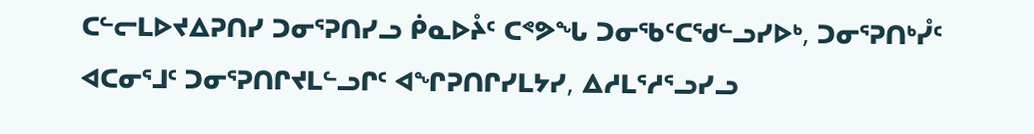ᑕᓪᓕᒪᐅᔪᐃᕈᑎᓯ ᑐᓂᕐᕈᑎᓯᓗ ᑮᓇᐅᔧᑦ ᑕᕝᕗᖓ ᑐᓂᖃᑦᑕᖁᓪᓗᓯᐅᒃ, ᑐᓂᕐᕈᑎᒃᓮᑦ ᐊᑕᓂᕐᒧᑦ ᑐᓂᕐᕈᑎᒋᔪᒪᓪᓗᒋᑦ ᐊᖏᕈᑎᒋᓯᒪᔭᓯ, ᐃᓱᒪᕐᓱᕐᓗᓯᓗ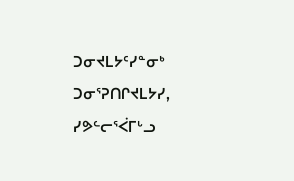ᑐᓂᔪᒪᔭᑦᓯᓐᓂᒃ ᑐᓂᕐᕈᑎᒋᔪᒪᔭᓯ, ᓯᕗᓪᓕᕐᐹᒥᒡᓗ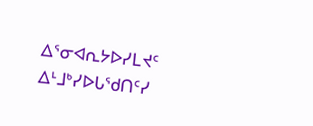ᐃᕐᓂᐊᕆᔭᐅᓯᒪᔪᑦ ᐃᒻᒧᒃᓯᐅᒐᖁᑎᑦᓯ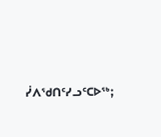ᓰᐱᖁᑎᑦᓯᓗᑦᑕᐅᖅ;